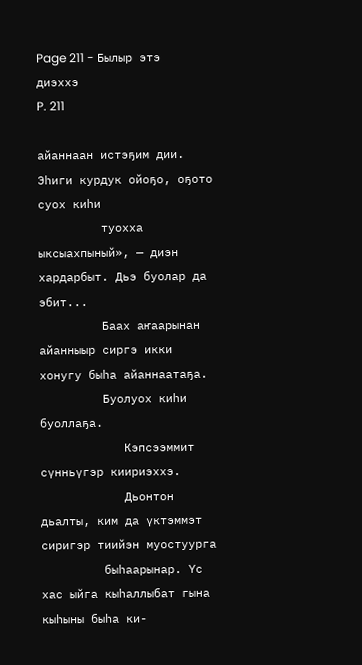Page 211 - Былыр этэ диэххэ
P. 211

айаннаан истэҕим дии. Эһиги курдук ойоҕо, оҕото суох киһи
         туохха ыксыахпыный», — диэн хардарбыт. Дьэ буолар да эбит...
         Баах аҥаарынан айанныыр сиргэ икки хонугу быһа айаннаатаҕа.
         Буолуох киһи буоллаҕа.
            Кэпсээммит сүнньүгэр киириэххэ.
            Дьонтон дьалты, ким да үктэммэт сиригэр тиийэн муостуурга
         быһаарынар. Үс хас ыйга кыһаллыбат гына кыһыны быһа ки-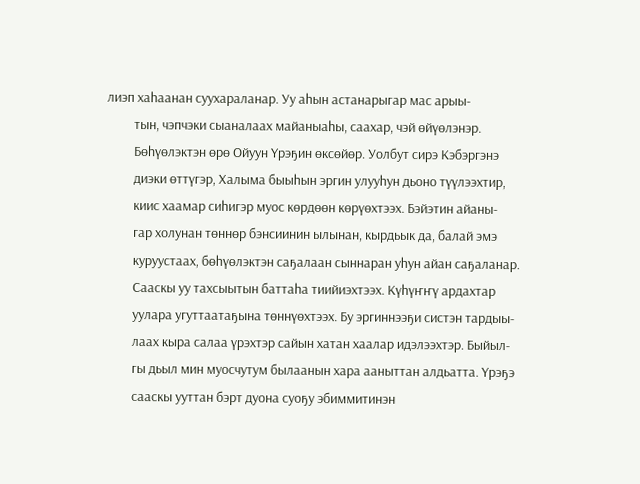лиэп хаһаанан суухараланар. Уу аһын астанарыгар мас арыы-
         тын, чэпчэки сыаналаах майаныаһы, саахар, чэй өйүөлэнэр.
         Бөһүөлэктэн өрө Ойуун Үрэҕин өксөйөр. Уолбут сирэ Кэбэргэнэ
         диэки өттүгэр, Халыма быыһын эргин улууһун дьоно түүлээхтир,
         киис хаамар сиһигэр муос көрдөөн көрүөхтээх. Бэйэтин айаны-
         гар холунан төннөр бэнсиинин ылынан, кырдьык да, балай эмэ
         куруустаах, бөһүөлэктэн саҕалаан сыннаран уһун айан саҕаланар.
         Сааскы уу тахсыытын баттаһа тиийиэхтээх. Күһүҥҥү ардахтар
         уулара угуттаатаҕына төннүөхтээх. Бу эргиннээҕи систэн тардыы-
         лаах кыра салаа үрэхтэр сайын хатан хаалар идэлээхтэр. Быйыл-
         гы дьыл мин муосчутум былаанын хара ааныттан алдьатта. Үрэҕэ
         сааскы ууттан бэрт дуона суоҕу эбиммитинэн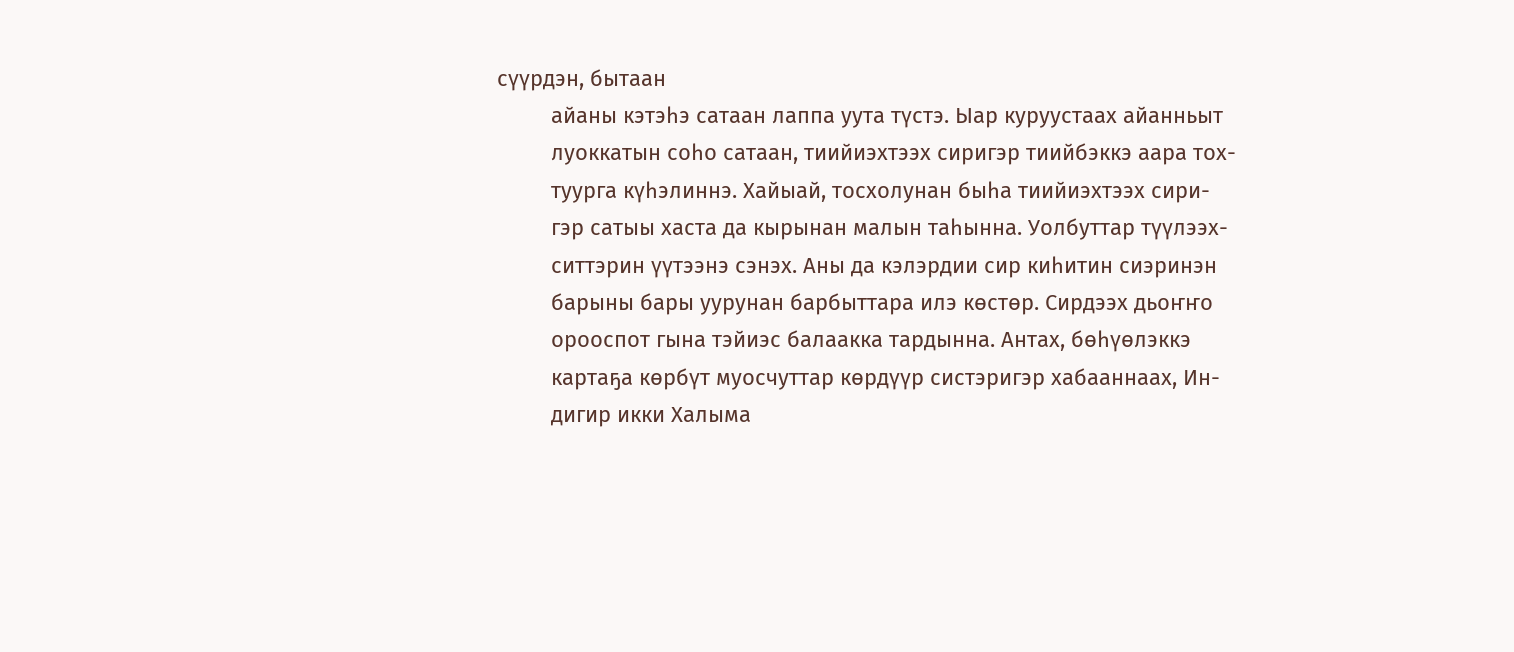сүүрдэн, бытаан
         айаны кэтэһэ сатаан лаппа уута түстэ. Ыар куруустаах айанньыт
         луоккатын соһо сатаан, тиийиэхтээх сиригэр тиийбэккэ аара тох-
         туурга күһэлиннэ. Хайыай, тосхолунан быһа тиийиэхтээх сири-
         гэр сатыы хаста да кырынан малын таһынна. Уолбуттар түүлээх-
         ситтэрин үүтээнэ сэнэх. Аны да кэлэрдии сир киһитин сиэринэн
         барыны бары уурунан барбыттара илэ көстөр. Сирдээх дьоҥҥо
         орооспот гына тэйиэс балаакка тардынна. Антах, бөһүөлэккэ
         картаҕа көрбүт муосчуттар көрдүүр систэригэр хабааннаах, Ин-
         дигир икки Халыма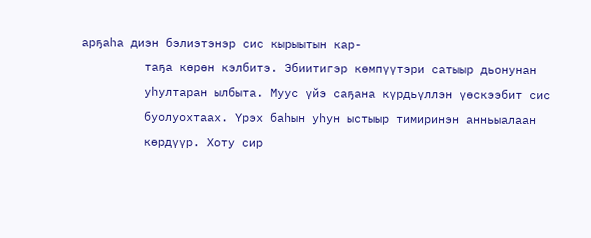арҕаһа диэн бэлиэтэнэр сис кырыытын кар-
         таҕа көрөн кэлбитэ. Эбиитигэр көмпүүтэри сатыыр дьонунан
         уһултаран ылбыта. Муус үйэ саҕана күрдьүллэн үөскээбит сис
         буолуохтаах. Үрэх баһын уһун ыстыыр тимиринэн анньыалаан
         көрдүүр. Хоту сир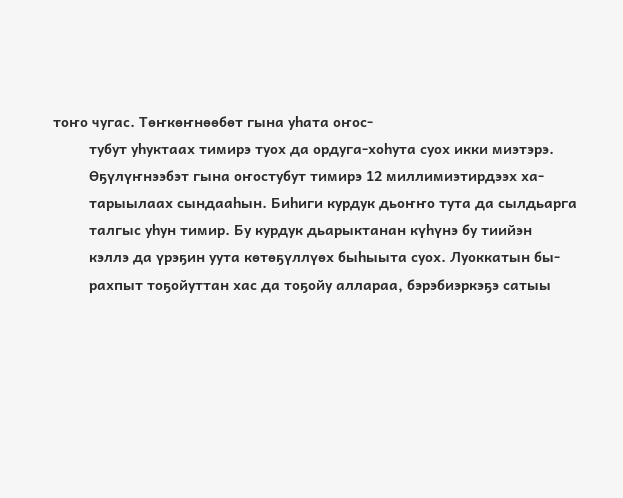тоҥо чугас. Төҥкөҥнөөбөт гына уһата оҥос-
         тубут уһуктаах тимирэ туох да ордуга-хоһута суох икки миэтэрэ.
         Өҕүлүҥнээбэт гына оҥостубут тимирэ 12 миллимиэтирдээх ха-
         тарыылаах сындааһын. Биһиги курдук дьоҥҥо тута да сылдьарга
         талгыс уһун тимир. Бу курдук дьарыктанан күһүнэ бу тиийэн
         кэллэ да үрэҕин уута көтөҕүллүөх быһыыта суох. Луоккатын бы-
         рахпыт тоҕойуттан хас да тоҕойу аллараа, бэрэбиэркэҕэ сатыы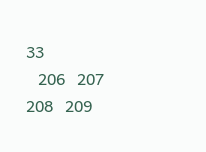33
   206   207   208   209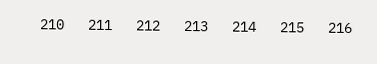210   211   212   213   214   215   216